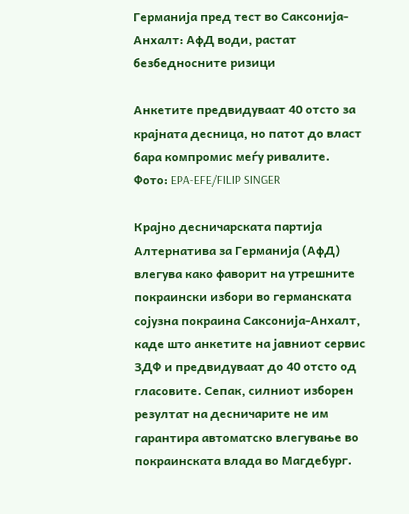Германија пред тест во Саксонија-Анхалт: АфД води, растат безбедносните ризици

Анкетите предвидуваат 40 отсто за крајната десница, но патот до власт бара компромис меѓу ривалите.
Фото: EPA-EFE/FILIP SINGER

Крајно десничарската партија Алтернатива за Германија (АфД) влегува како фаворит на утрешните покраински избори во германската сојузна покраина Саксонија-Анхалт, каде што анкетите на јавниот сервис ЗДФ и предвидуваат до 40 отсто од гласовите. Сепак, силниот изборен резултат на десничарите не им гарантира автоматско влегување во покраинската влада во Магдебург.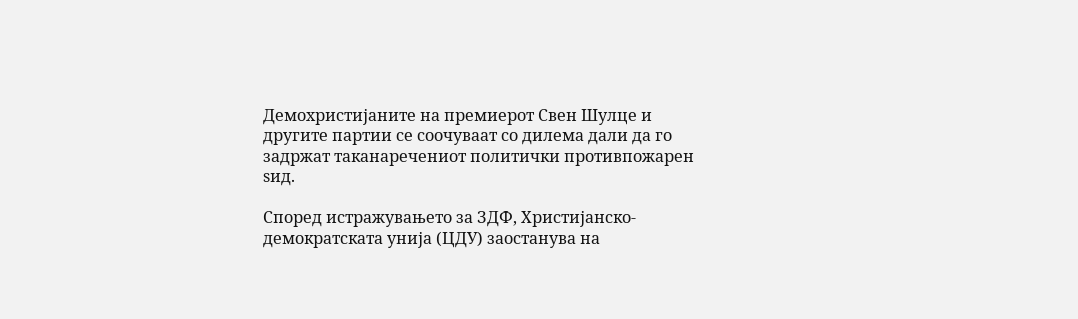Демохристијаните на премиерот Свен Шулце и другите партии се соочуваат со дилема дали да го задржат таканаречениот политички противпожарен ѕид.

Според истражувањето за ЗДФ, Христијанско-демократската унија (ЦДУ) заостанува на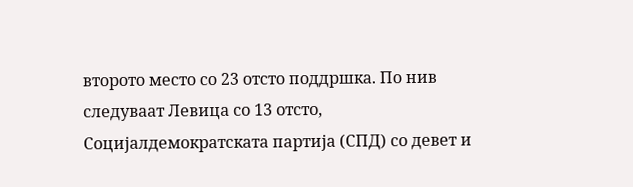второто место со 23 отсто поддршка. По нив следуваат Левица со 13 отсто, Социјалдемократската партија (СПД) со девет и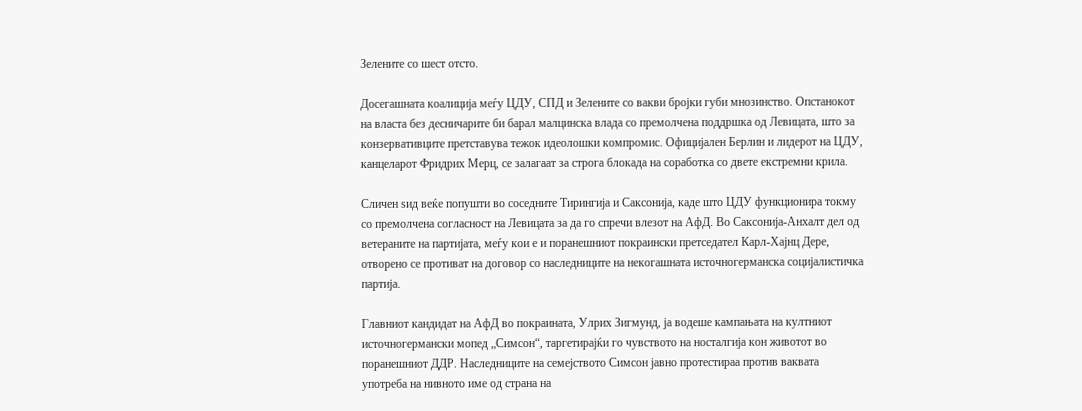Зелените со шест отсто.

Досегашната коалиција меѓу ЦДУ, СПД и Зелените со вакви бројки губи мнозинство. Опстанокот на власта без десничарите би барал малцинска влада со премолчена поддршка од Левицата, што за конзервативците претставува тежок идеолошки компромис. Официјален Берлин и лидерот на ЦДУ, канцеларот Фридрих Мерц, се залагаат за строга блокада на соработка со двете екстремни крила.

Сличен ѕид веќе попушти во соседните Тирингија и Саксонија, каде што ЦДУ функционира токму со премолчена согласност на Левицата за да го спречи влезот на АфД. Во Саксонија-Анхалт дел од ветераните на партијата, меѓу кои е и поранешниот покраински претседател Карл-Хајнц Дере, отворено се противат на договор со наследниците на некогашната источногерманска социјалистичка партија.

Главниот кандидат на АфД во покраината, Улрих Зигмунд, ја водеше кампањата на култниот источногермански мопед „Симсон“, таргетирајќи го чувството на носталгија кон животот во поранешниот ДДР. Наследниците на семејството Симсон јавно протестираа против ваквата употреба на нивното име од страна на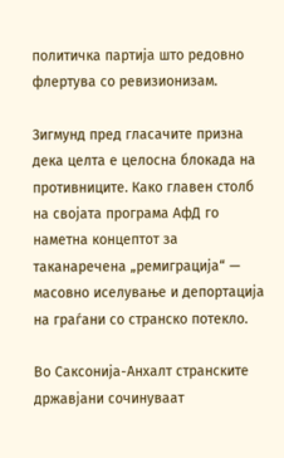политичка партија што редовно флертува со ревизионизам.

Зигмунд пред гласачите призна дека целта е целосна блокада на противниците. Како главен столб на својата програма АфД го наметна концептот за таканаречена „ремиграција“ — масовно иселување и депортација на граѓани со странско потекло.

Во Саксонија-Анхалт странските државјани сочинуваат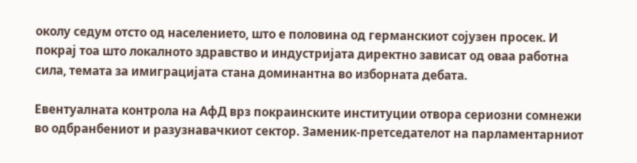околу седум отсто од населението, што е половина од германскиот сојузен просек. И покрај тоа што локалното здравство и индустријата директно зависат од оваа работна сила, темата за имиграцијата стана доминантна во изборната дебата.

Евентуалната контрола на АфД врз покраинските институции отвора сериозни сомнежи во одбранбениот и разузнавачкиот сектор. Заменик-претседателот на парламентарниот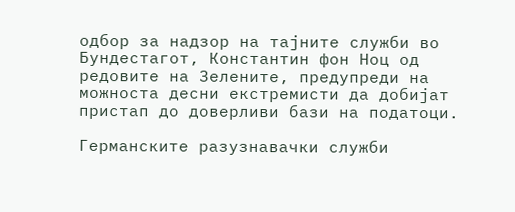одбор за надзор на тајните служби во Бундестагот, Константин фон Ноц од редовите на Зелените, предупреди на можноста десни екстремисти да добијат пристап до доверливи бази на податоци.

Германските разузнавачки служби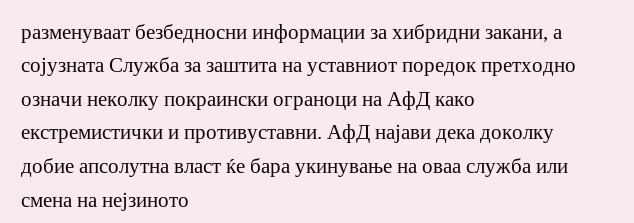разменуваат безбедносни информации за хибридни закани, а сојузната Служба за заштита на уставниот поредок претходно означи неколку покраински ограноци на АфД како екстремистички и противуставни. АфД најави дека доколку добие апсолутна власт ќе бара укинување на оваа служба или смена на нејзиното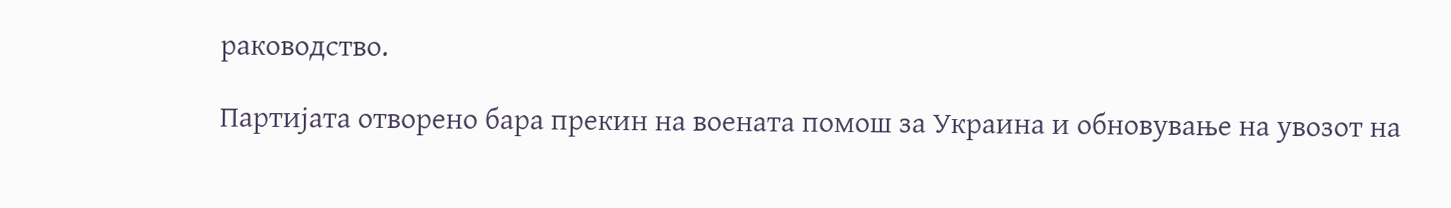раководство.

Партијата отворено бара прекин на воената помош за Украина и обновување на увозот на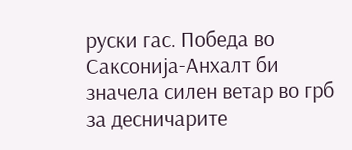руски гас. Победа во Саксонија-Анхалт би значела силен ветар во грб за десничарите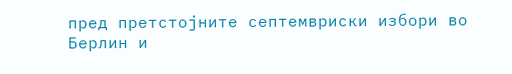пред претстојните септемвриски избори во Берлин и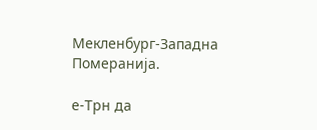Мекленбург-Западна Померанија.

е-Трн да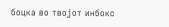боцка во твојот инбокс